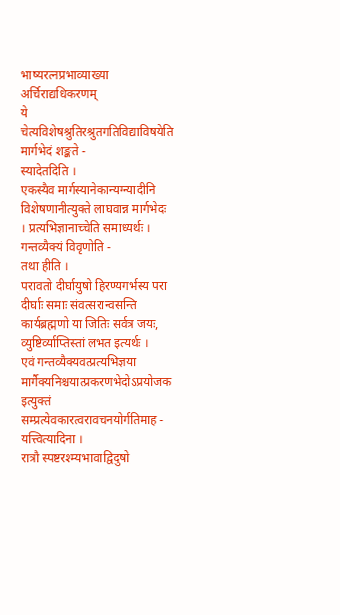भाष्यरत्नप्रभाव्याख्या
अर्चिराद्यधिकरणम्
ये चेत्यविशेषश्रुतिरश्रुतगतिविद्याविषयेति मार्गभेदं शङ्कते -
स्यादेतदिति ।
एकस्यैव मार्गस्यानेकान्यग्न्यादीनि विशेषणानीत्युक्ते लाघवान्न मार्गभेदः । प्रत्यभिज्ञानाच्चेति समाध्यर्थः ।
गन्तव्यैक्यं विवृणोति -
तथा हीति ।
परावतो दीर्घायुषो हिरण्यगर्भस्य परा दीर्घाः समाः संवत्सरान्वसन्ति कार्यब्रह्मणो या जितिः सर्वत्र जयः, व्युष्टिर्व्याप्तिस्तां लभत इत्यर्थः ।
एवं गन्तव्यैक्यवत्प्रत्यभिज्ञया मार्गैक्यनिश्चयात्प्रकरणभेदोऽप्रयोजक इत्युक्तं सम्प्रत्येवकारत्वरावचनयोर्गतिमाह -
यत्त्वित्यादिना ।
रात्रौ स्पष्टरश्म्यभावाद्विदुषो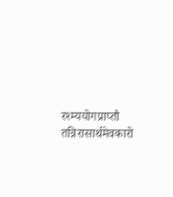रश्म्ययोगप्राप्तौ तन्निरासार्थमेवकारो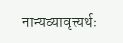नान्यव्यावृत्त्यर्थः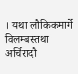। यथा लौकिकमार्गे विलम्बस्तथा अर्चिरादौ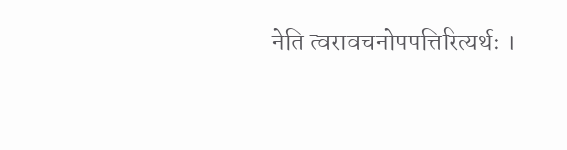नेति त्वरावचनोपपत्तिरित्यर्थः ।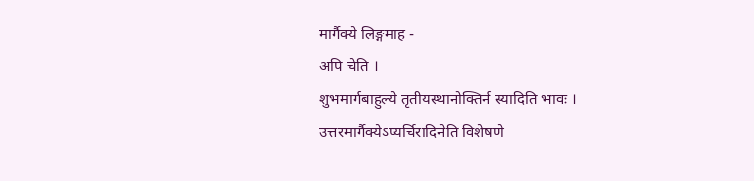मार्गैक्ये लिङ्गमाह -
अपि चेति ।
शुभमार्गबाहुल्ये तृतीयस्थानोक्तिर्न स्यादिति भावः ।
उत्तरमार्गैक्येऽप्यर्चिरादिनेति विशेषणे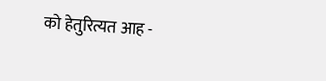को हेतुरित्यत आह -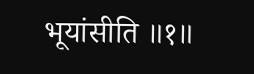भूयांसीति ॥१॥